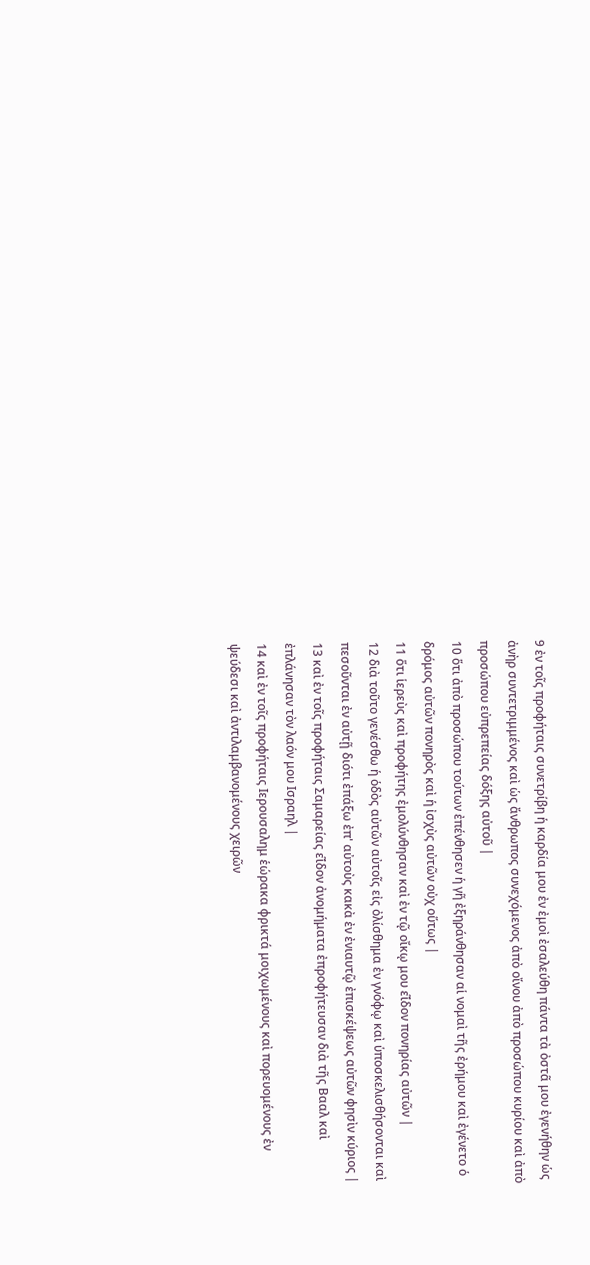9 ἐν τοι̃ς προφήταις συνετρίβη ἡ καρδία μου ἐν ἐμοὶ ἐσαλεύθη πάντα τὰ ὀστα̃ μου ἐγενήθην ὡς ἀνὴρ συντετριμμένος καὶ ὡς ἄνθρωπος συνεχόμενος ἀπὸ οἴνου ἀπὸ προσώπου κυρίου καὶ ἀπὸ προσώπου εὐπρεπείας δόξης αὐτου̃ |
10 ὅτι ἀπὸ προσώπου τούτων ἐπένθησεν ἡ γη̃ ἐξηράνθησαν αἱ νομαὶ τη̃ς ἐρήμου καὶ ἐγένετο ὁ δρόμος αὐτω̃ν πονηρὸς καὶ ἡ ἰσχὺς αὐτω̃ν οὐχ οὕτως |
11 ὅτι ἱερεὺς καὶ προφήτης ἐμολύνθησαν καὶ ἐν τω̨̃ οἴκω̨ μου εἰ̃δον πονηρίας αὐτω̃ν |
12 διὰ του̃το γενέσθω ἡ ὁδὸς αὐτω̃ν αὐτοι̃ς εἰς ὀλίσθημα ἐν γνόφω̨ καὶ ὑποσκελισθήσονται καὶ πεσου̃νται ἐν αὐτη̨̃ διότι ἐπάξω ἐπ' αὐτοὺς κακὰ ἐν ἐνιαυτω̨̃ ἐπισκέψεως αὐτω̃ν φησὶν κύριος |
13 καὶ ἐν τοι̃ς προφήταις Σαμαρείας εἰ̃δον ἀνομήματα ἐπροφήτευσαν διὰ τη̃ς Βααλ καὶ ἐπλάνησαν τὸν λαόν μου Ισραηλ |
14 καὶ ἐν τοι̃ς προφήταις Ιερουσαλημ ἑώρακα φρικτά μοιχωμένους καὶ πορευομένους ἐν ψεύδεσι καὶ ἀντιλαμβανομένους χειρω̃ν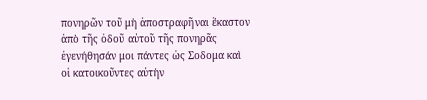πονηρω̃ν του̃ μὴ ἀποστραφη̃ναι ἕκαστον ἀπὸ τη̃ς ὁδου̃ αὐτου̃ τη̃ς πονηρα̃ς ἐγενήθησάν μοι πάντες ὡς Σοδομα καὶ οἱ κατοικου̃ντες αὐτὴν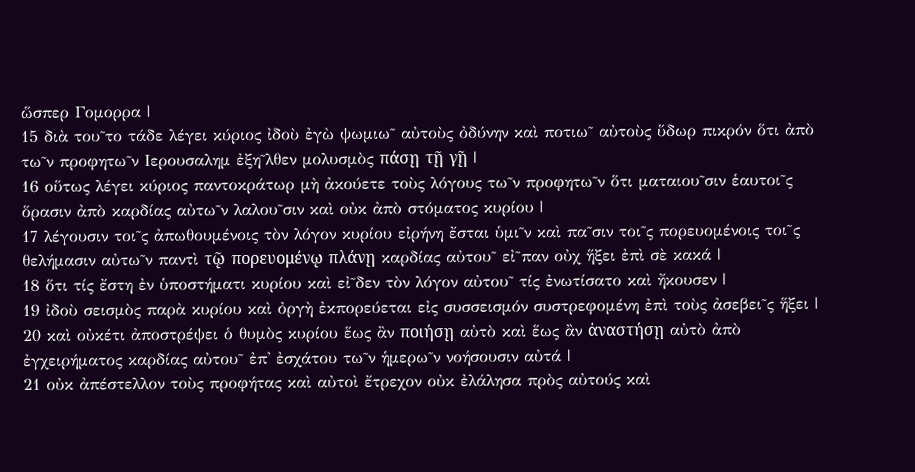ὥσπερ Γομορρα |
15 διὰ του̃το τάδε λέγει κύριος ἰδοὺ ἐγὼ ψωμιω̃ αὐτοὺς ὀδύνην καὶ ποτιω̃ αὐτοὺς ὕδωρ πικρόν ὅτι ἀπὸ τω̃ν προφητω̃ν Ιερουσαλημ ἐξη̃λθεν μολυσμὸς πάση̨ τη̨̃ γη̨̃ |
16 οὕτως λέγει κύριος παντοκράτωρ μὴ ἀκούετε τοὺς λόγους τω̃ν προφητω̃ν ὅτι ματαιου̃σιν ἑαυτοι̃ς ὅρασιν ἀπὸ καρδίας αὐτω̃ν λαλου̃σιν καὶ οὐκ ἀπὸ στόματος κυρίου |
17 λέγουσιν τοι̃ς ἀπωθουμένοις τὸν λόγον κυρίου εἰρήνη ἔσται ὑμι̃ν καὶ πα̃σιν τοι̃ς πορευομένοις τοι̃ς θελήμασιν αὐτω̃ν παντὶ τω̨̃ πορευομένω̨ πλάνη̨ καρδίας αὐτου̃ εἰ̃παν οὐχ ἥξει ἐπὶ σὲ κακά |
18 ὅτι τίς ἔστη ἐν ὑποστήματι κυρίου καὶ εἰ̃δεν τὸν λόγον αὐτου̃ τίς ἐνωτίσατο καὶ ἤκουσεν |
19 ἰδοὺ σεισμὸς παρὰ κυρίου καὶ ὀργὴ ἐκπορεύεται εἰς συσσεισμόν συστρεφομένη ἐπὶ τοὺς ἀσεβει̃ς ἥξει |
20 καὶ οὐκέτι ἀποστρέψει ὁ θυμὸς κυρίου ἕως ἂν ποιήση̨ αὐτὸ καὶ ἕως ἂν ἀναστήση̨ αὐτὸ ἀπὸ ἐγχειρήματος καρδίας αὐτου̃ ἐπ' ἐσχάτου τω̃ν ἡμερω̃ν νοήσουσιν αὐτά |
21 οὐκ ἀπέστελλον τοὺς προφήτας καὶ αὐτοὶ ἔτρεχον οὐκ ἐλάλησα πρὸς αὐτούς καὶ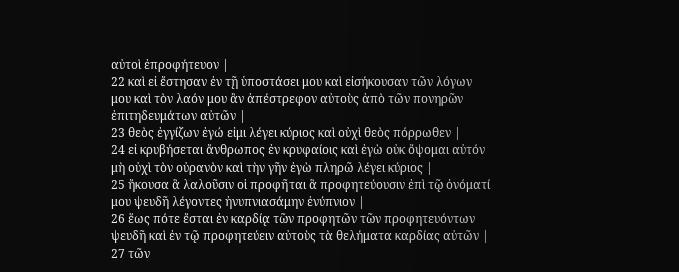αὐτοὶ ἐπροφήτευον |
22 καὶ εἰ ἔστησαν ἐν τη̨̃ ὑποστάσει μου καὶ εἰσήκουσαν τω̃ν λόγων μου καὶ τὸν λαόν μου ἂν ἀπέστρεφον αὐτοὺς ἀπὸ τω̃ν πονηρω̃ν ἐπιτηδευμάτων αὐτω̃ν |
23 θεὸς ἐγγίζων ἐγώ εἰμι λέγει κύριος καὶ οὐχὶ θεὸς πόρρωθεν |
24 εἰ κρυβήσεται ἄνθρωπος ἐν κρυφαίοις καὶ ἐγὼ οὐκ ὄψομαι αὐτόν μὴ οὐχὶ τὸν οὐρανὸν καὶ τὴν γη̃ν ἐγὼ πληρω̃ λέγει κύριος |
25 ἤκουσα ἃ λαλου̃σιν οἱ προφη̃ται ἃ προφητεύουσιν ἐπὶ τω̨̃ ὀνόματί μου ψευδη̃ λέγοντες ἠνυπνιασάμην ἐνύπνιον |
26 ἕως πότε ἔσται ἐν καρδία̨ τω̃ν προφητω̃ν τω̃ν προφητευόντων ψευδη̃ καὶ ἐν τω̨̃ προφητεύειν αὐτοὺς τὰ θελήματα καρδίας αὐτω̃ν |
27 τω̃ν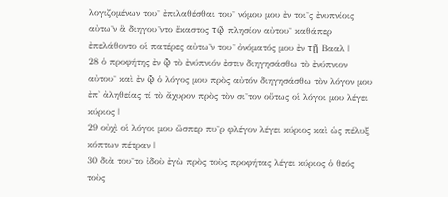λογιζομένων του̃ ἐπιλαθέσθαι του̃ νόμου μου ἐν τοι̃ς ἐνυπνίοις αὐτω̃ν ἃ διηγου̃ντο ἕκαστος τω̨̃ πλησίον αὐτου̃ καθάπερ ἐπελάθοντο οἱ πατέρες αὐτω̃ν του̃ ὀνόματός μου ἐν τη̨̃ Βααλ |
28 ὁ προφήτης ἐν ὡ̨̃ τὸ ἐνύπνιόν ἐστιν διηγησάσθω τὸ ἐνύπνιον αὐτου̃ καὶ ἐν ὡ̨̃ ὁ λόγος μου πρὸς αὐτόν διηγησάσθω τὸν λόγον μου ἐπ' ἀληθείας τί τὸ ἄχυρον πρὸς τὸν σι̃τον οὕτως οἱ λόγοι μου λέγει κύριος |
29 οὐχὶ οἱ λόγοι μου ὥσπερ πυ̃ρ φλέγον λέγει κύριος καὶ ὡς πέλυξ κόπτων πέτραν |
30 διὰ του̃το ἰδοὺ ἐγὼ πρὸς τοὺς προφήτας λέγει κύριος ὁ θεός τοὺς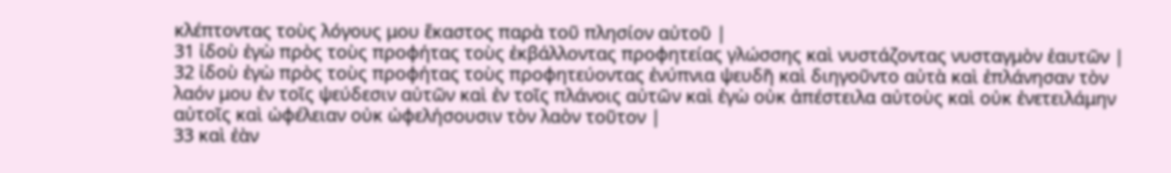κλέπτοντας τοὺς λόγους μου ἕκαστος παρὰ του̃ πλησίον αὐτου̃ |
31 ἰδοὺ ἐγὼ πρὸς τοὺς προφήτας τοὺς ἐκβάλλοντας προφητείας γλώσσης καὶ νυστάζοντας νυσταγμὸν ἑαυτω̃ν |
32 ἰδοὺ ἐγὼ πρὸς τοὺς προφήτας τοὺς προφητεύοντας ἐνύπνια ψευδη̃ καὶ διηγου̃ντο αὐτὰ καὶ ἐπλάνησαν τὸν λαόν μου ἐν τοι̃ς ψεύδεσιν αὐτω̃ν καὶ ἐν τοι̃ς πλάνοις αὐτω̃ν καὶ ἐγὼ οὐκ ἀπέστειλα αὐτοὺς καὶ οὐκ ἐνετειλάμην αὐτοι̃ς καὶ ὠφέλειαν οὐκ ὠφελήσουσιν τὸν λαὸν του̃τον |
33 καὶ ἐὰν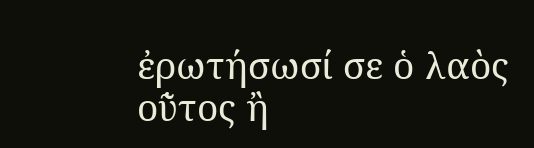ἐρωτήσωσί σε ὁ λαὸς οὑ̃τος ἢ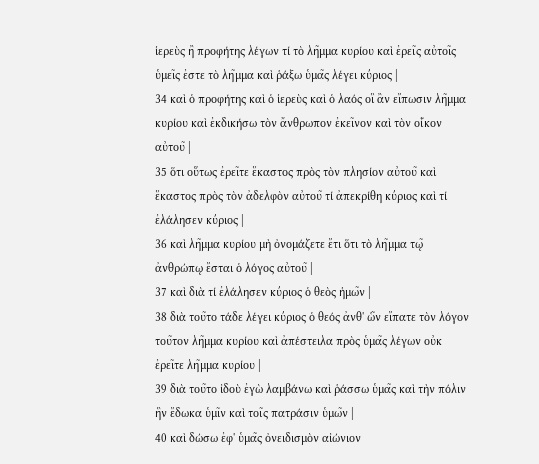ἱερεὺς ἢ προφήτης λέγων τί τὸ λη̃μμα κυρίου καὶ ἐρει̃ς αὐτοι̃ς ὑμει̃ς ἐστε τὸ λη̃μμα καὶ ῥάξω ὑμα̃ς λέγει κύριος |
34 καὶ ὁ προφήτης καὶ ὁ ἱερεὺς καὶ ὁ λαός οἳ ἂν εἴπωσιν λη̃μμα κυρίου καὶ ἐκδικήσω τὸν ἄνθρωπον ἐκει̃νον καὶ τὸν οἰ̃κον αὐτου̃ |
35 ὅτι οὕτως ἐρει̃τε ἕκαστος πρὸς τὸν πλησίον αὐτου̃ καὶ ἕκαστος πρὸς τὸν ἀδελφὸν αὐτου̃ τί ἀπεκρίθη κύριος καὶ τί ἐλάλησεν κύριος |
36 καὶ λη̃μμα κυρίου μὴ ὀνομάζετε ἔτι ὅτι τὸ λη̃μμα τω̨̃ ἀνθρώπω̨ ἔσται ὁ λόγος αὐτου̃ |
37 καὶ διὰ τί ἐλάλησεν κύριος ὁ θεὸς ἡμω̃ν |
38 διὰ του̃το τάδε λέγει κύριος ὁ θεός ἀνθ' ὡ̃ν εἴπατε τὸν λόγον του̃τον λη̃μμα κυρίου καὶ ἀπέστειλα πρὸς ὑμα̃ς λέγων οὐκ ἐρει̃τε λη̃μμα κυρίου |
39 διὰ του̃το ἰδοὺ ἐγὼ λαμβάνω καὶ ῥάσσω ὑμα̃ς καὶ τὴν πόλιν ἣν ἔδωκα ὑμι̃ν καὶ τοι̃ς πατράσιν ὑμω̃ν |
40 καὶ δώσω ἐφ' ὑμα̃ς ὀνειδισμὸν αἰώνιον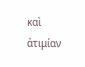καὶ ἀτιμίαν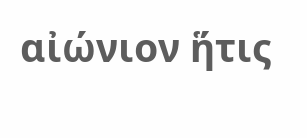αἰώνιον ἥτις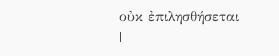οὐκ ἐπιλησθήσεται |